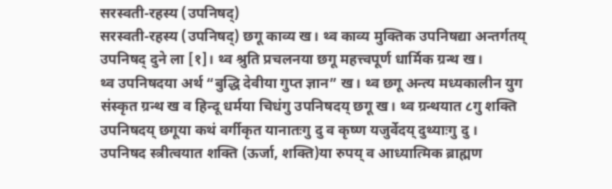सरस्वती-रहस्य (उपनिषद्)
सरस्वती-रहस्य (उपनिषद्) छगू काव्य ख। थ्व काव्य मुक्तिक उपनिषद्या अन्तर्गतय् उपनिषद् दुने ला [१]। थ्व श्रुति प्रचलनया छगू महत्त्वपूर्ण धार्मिक ग्रन्थ ख।
थ्व उपनिषदया अर्थ “बुद्धि देवीया गुप्त ज्ञान” ख। थ्व छगू अन्त्य मध्यकालीन युग संस्कृत ग्रन्थ ख व हिन्दू धर्मया चिधंगु उपनिषदय् छगू ख। थ्व ग्रन्थयात ८गु शक्ति उपनिषदय् छगूया कथं वर्गीकृत यानातःगु दु व कृष्ण यजुर्वेदय् दुथ्याःगु दु ।
उपनिषद स्त्रीत्वयात शक्ति (ऊर्जा, शक्ति)या रुपय् व आध्यात्मिक ब्राह्मण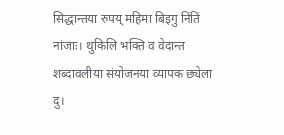सिद्धान्तया रुपय् महिमा बिइगु निंतिं नांजाः। थुकिलि भक्ति व वेदान्त शब्दावलीया संयोजनया व्यापक छ्येला दु।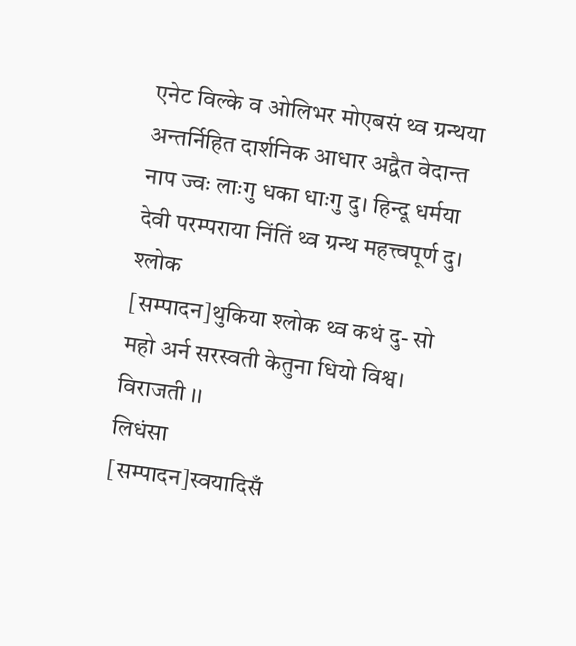एनेट विल्के व ओलिभर मोएबसं थ्व ग्रन्थया अन्तर्निहित दार्शनिक आधार अद्वैत वेदान्त नाप ज्वः लाःगु धका धाःगु दु। हिन्दू धर्मया देवी परम्पराया निंतिं थ्व ग्रन्थ महत्त्वपूर्ण दु।
श्लोक
[सम्पादन]थुकिया श्लोक थ्व कथं दु- सो महो अर्न सरस्वती केतुना धियो विश्व। विराजती ।।
लिधंसा
[सम्पादन]स्वयादिसँ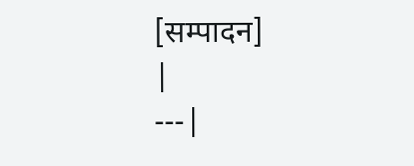[सम्पादन]
|
---|